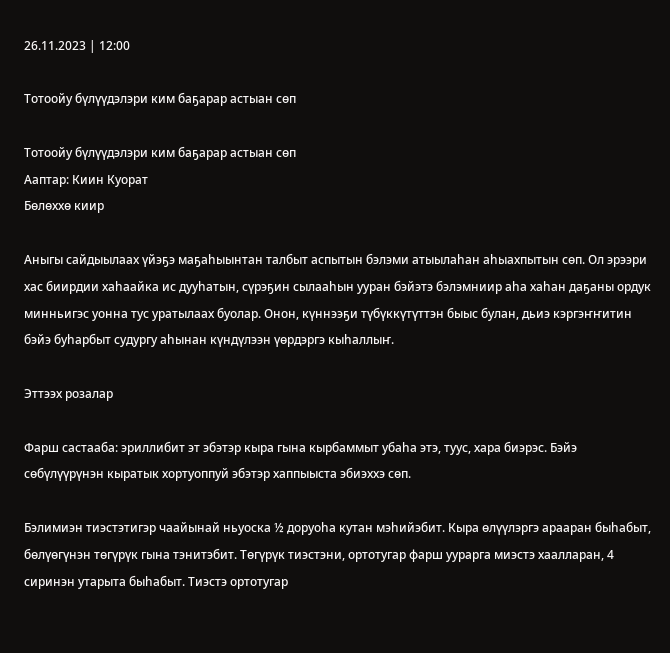26.11.2023 | 12:00

Тотоойу бүлүүдэлэри ким баҕарар астыан сөп

Тотоойу бүлүүдэлэри ким баҕарар астыан сөп
Ааптар: Киин Куорат
Бөлөххө киир

Аныгы сайдыылаах үйэҕэ маҕаһыынтан талбыт аспытын бэлэми атыылаһан аһыахпытын сөп. Ол эрээри хас биирдии хаһаайка ис дууһатын, сүрэҕин сылааһын ууран бэйэтэ бэлэмниир аһа хаһан даҕаны ордук минньигэс уонна тус уратылаах буолар. Онон, күннээҕи түбүккүтүттэн быыс булан, дьиэ кэргэҥҥитин бэйэ буһарбыт судургу аһынан күндүлээн үөрдэргэ кыһаллыҥ.

Эттээх розалар

Фарш састааба: эриллибит эт эбэтэр кыра гына кырбаммыт убаһа этэ, туус, хара биэрэс. Бэйэ сөбүлүүрүнэн кыратык хортуоппуй эбэтэр хаппыыста эбиэххэ сөп.

Бэлимиэн тиэстэтигэр чаайынай ньуоска ½ доруоһа кутан мэһийэбит. Кыра өлүүлэргэ арааран быһабыт, бөлүөгүнэн төгүрүк гына тэнитэбит. Төгүрүк тиэстэни, ортотугар фарш уурарга миэстэ хаалларан, 4 сиринэн утарыта быһабыт. Тиэстэ ортотугар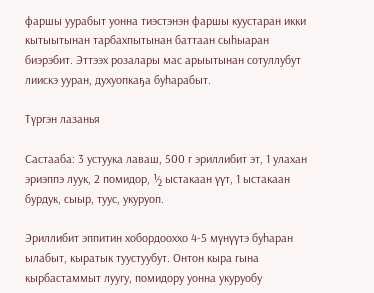фаршы уурабыт уонна тиэстэнэн фаршы куустаран икки кытыытынан тарбахпытынан баттаан сыһыаран биэрэбит. Эттээх розалары мас арыытынан сотуллубут лиискэ ууран, духуопкаҕа буһарабыт.

Түргэн лазанья

Састааба: 3 устуука лаваш, 500 г эриллибит эт, 1 улахан эриэппэ луук, 2 помидор, ½ ыстакаан үүт, 1 ыстакаан бурдук, сыыр, туус, укуруоп.

Эриллибит эппитин хобордооххо 4-5 мүнүүтэ буһаран ылабыт, кыратык туустуубут. Онтон кыра гына кырбастаммыт луугу, помидору уонна укуруобу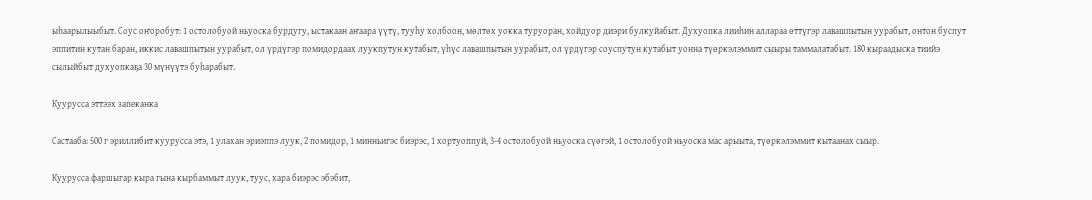ыһаарылыыбыт. Соус оҥоробут: 1 остолобуой ньуоска бурдугу, ыстакаан аҥаара үүтү, тууһу холбоон, мөлтөх уокка туруоран, хойдуор диэри булкуйабыт. Духуопка лииһин аллараа өттүгэр лавашпытын уурабыт, онтон буспут эппитин кутан баран, иккис лавашпытын уурабыт, ол үрдүгэр помидордаах луукпутун кутабыт, үһүс лавашпытын уурабыт, ол үрдүгэр соуспутун кутабыт уонна түөркэлэммит сыыры таммалатабыт. 180 кыраадыска тиийэ сылыйбыт духуопкаҕа 30 мүнүүтэ буһарабыт.

Куурусса эттээх запеканка

Састааба: 500 г эриллибит куурусса этэ, 1 улахан эриэппэ луук, 2 помидор, 1 минньигэс биэрэс, 1 хортуоппуй, 3-4 остолобуой ньуоска сүөгэй, 1 остолобуой ньуоска мас арыыта, түөркэлэммит кытаанах сыыр.

Куурусса фаршыгар кыра гына кырбаммыт луук, туус, хара биэрэс эбэбит,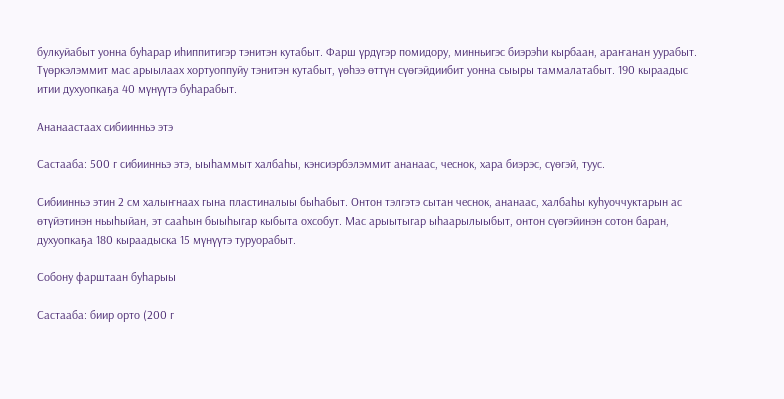булкуйабыт уонна буһарар иһиппитигэр тэнитэн кутабыт. Фарш үрдүгэр помидору, минньигэс биэрэһи кырбаан, араҥанан уурабыт. Түөркэлэммит мас арыылаах хортуоппуйу тэнитэн кутабыт, үөһээ өттүн сүөгэйдиибит уонна сыыры таммалатабыт. 190 кыраадыс итии духуопкаҕа 40 мүнүүтэ буһарабыт.

Ананаастаах сибиинньэ этэ

Састааба: 500 г сибиинньэ этэ, ыыһаммыт халбаһы, кэнсиэрбэлэммит ананаас, чеснок, хара биэрэс, сүөгэй, туус.

Сибиинньэ этин 2 см халыҥнаах гына пластиналыы быһабыт. Онтон тэлгэтэ сытан чеснок, ананаас, халбаһы куһуоччуктарын ас өтүйэтинэн ньыһыйан, эт сааһын быыһыгар кыбыта охсобут. Мас арыытыгар ыһаарылыыбыт, онтон сүөгэйинэн сотон баран, духуопкаҕа 180 кыраадыска 15 мүнүүтэ туруорабыт.

Собону фарштаан буһарыы

Састааба: биир орто (200 г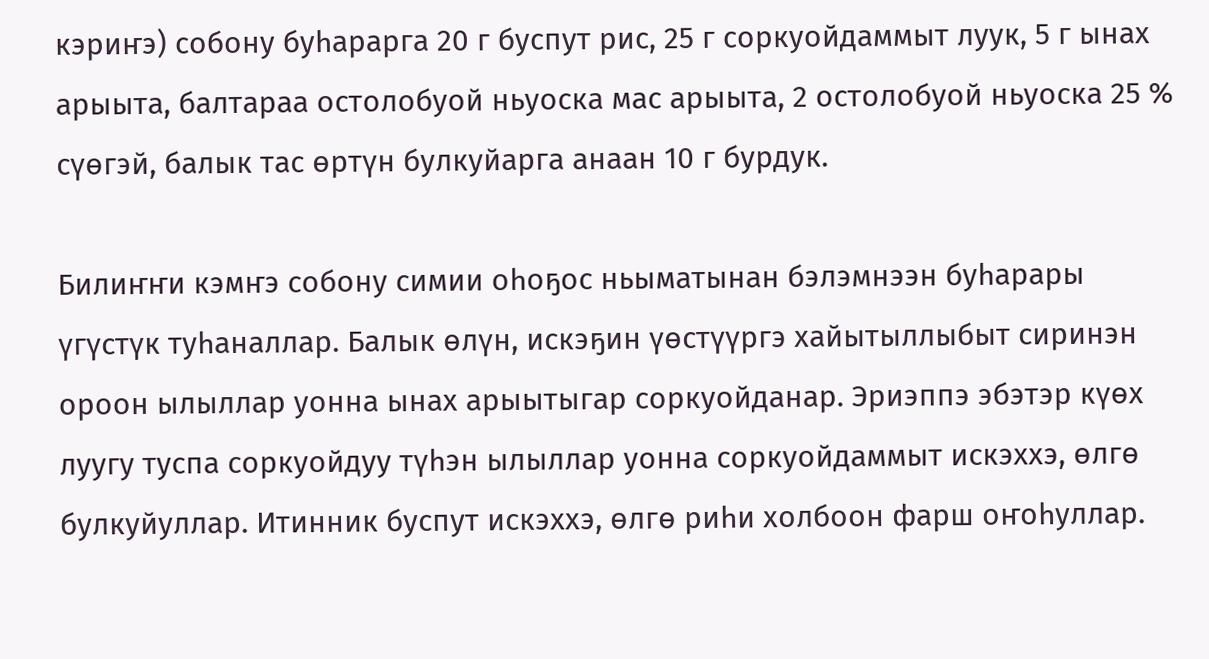кэриҥэ) собону буһарарга 20 г буспут рис, 25 г соркуойдаммыт луук, 5 г ынах арыыта, балтараа остолобуой ньуоска мас арыыта, 2 остолобуой ньуоска 25 % сүөгэй, балык тас өртүн булкуйарга анаан 10 г бурдук.

Билиҥҥи кэмҥэ собону симии оһоҕос ньыматынан бэлэмнээн буһарары үгүстүк туһаналлар. Балык өлүн, искэҕин үөстүүргэ хайытыллыбыт сиринэн ороон ылыллар уонна ынах арыытыгар соркуойданар. Эриэппэ эбэтэр күөх луугу туспа соркуойдуу түһэн ылыллар уонна соркуойдаммыт искэххэ, өлгө булкуйуллар. Итинник буспут искэххэ, өлгө риһи холбоон фарш оҥоһуллар.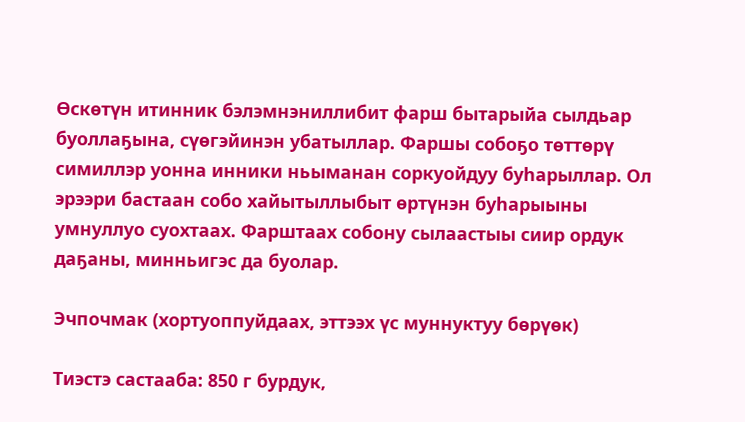Өскөтүн итинник бэлэмнэниллибит фарш бытарыйа сылдьар буоллаҕына, сүөгэйинэн убатыллар. Фаршы собоҕо төттөрү симиллэр уонна инники ньыманан соркуойдуу буһарыллар. Ол эрээри бастаан собо хайытыллыбыт өртүнэн буһарыыны умнуллуо суохтаах. Фарштаах собону сылаастыы сиир ордук даҕаны, минньигэс да буолар.

Эчпочмак (хортуоппуйдаах, эттээх үс муннуктуу бөрүөк)

Тиэстэ састааба: 850 г бурдук,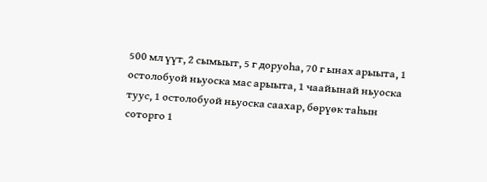500 мл үүт, 2 сымыыт, 5 г доруоһа, 70 г ынах арыыта, 1 остолобуой ньуоска мас арыыта, 1 чаайынай ньуоска туус, 1 остолобуой ньуоска саахар, бөрүөк таһын соторго 1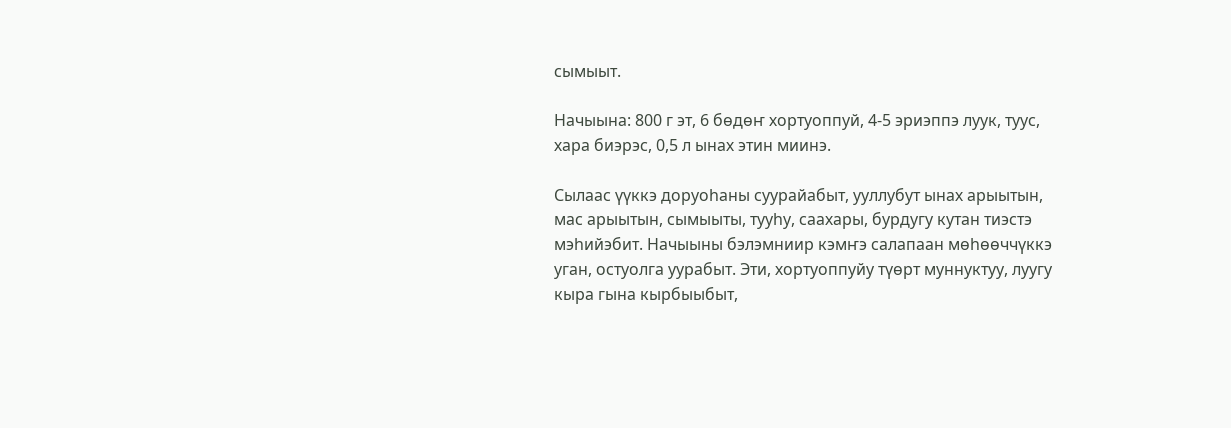сымыыт.

Начыына: 800 г эт, 6 бөдөҥ хортуоппуй, 4-5 эриэппэ луук, туус, хара биэрэс, 0,5 л ынах этин миинэ.

Сылаас үүккэ доруоһаны суурайабыт, ууллубут ынах арыытын, мас арыытын, сымыыты, тууһу, саахары, бурдугу кутан тиэстэ мэһийэбит. Начыыны бэлэмниир кэмҥэ салапаан мөһөөччүккэ уган, остуолга уурабыт. Эти, хортуоппуйу түөрт муннуктуу, луугу кыра гына кырбыыбыт,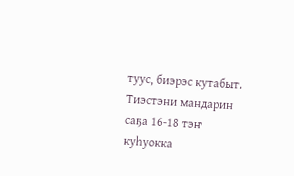туус, биэрэс кутабыт. Тиэстэни мандарин саҕа 16-18 тэҥ куһуокка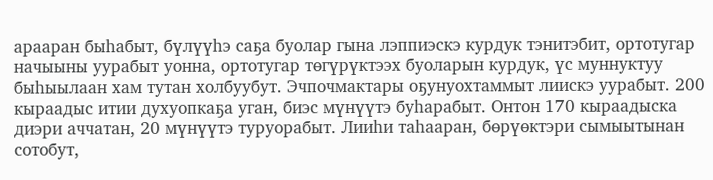арааран быһабыт, бүлүүһэ саҕа буолар гына лэппиэскэ курдук тэнитэбит, ортотугар начыыны уурабыт уонна, ортотугар төгүрүктээх буоларын курдук, үс муннуктуу быһыылаан хам тутан холбуубут. Эчпочмактары оҕунуохтаммыт лиискэ уурабыт. 200 кыраадыс итии духуопкаҕа уган, биэс мүнүүтэ буһарабыт. Онтон 170 кыраадыска диэри аччатан, 20 мүнүүтэ туруорабыт. Лииһи таһааран, бөрүөктэри сымыытынан сотобут,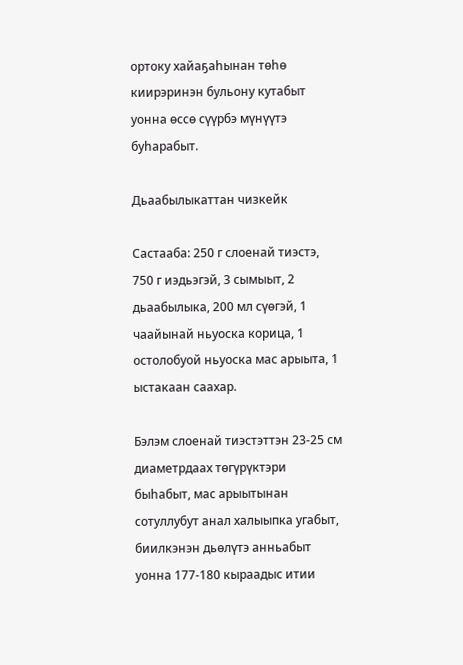ортоку хайаҕаһынан төһө киирэринэн бульону кутабыт уонна өссө сүүрбэ мүнүүтэ буһарабыт.

Дьаабылыкаттан чизкейк

Састааба: 250 г слоенай тиэстэ, 750 г иэдьэгэй, 3 сымыыт, 2 дьаабылыка, 200 мл сүөгэй, 1 чаайынай ньуоска корица, 1 остолобуой ньуоска мас арыыта, 1 ыстакаан саахар.

Бэлэм слоенай тиэстэттэн 23-25 см диаметрдаах төгүрүктэри быһабыт, мас арыытынан сотуллубут анал халыыпка угабыт, биилкэнэн дьөлүтэ анньабыт уонна 177-180 кыраадыс итии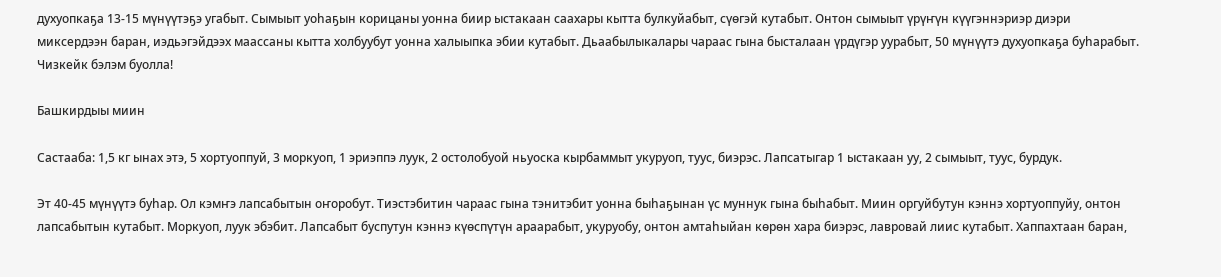духуопкаҕа 13-15 мүнүүтэҕэ угабыт. Сымыыт уоһаҕын корицаны уонна биир ыстакаан саахары кытта булкуйабыт, сүөгэй кутабыт. Онтон сымыыт үрүҥүн күүгэннэриэр диэри миксердээн баран, иэдьэгэйдээх маассаны кытта холбуубут уонна халыыпка эбии кутабыт. Дьаабылыкалары чараас гына бысталаан үрдүгэр уурабыт, 50 мүнүүтэ духуопкаҕа буһарабыт. Чизкейк бэлэм буолла!

Башкирдыы миин

Састааба: 1,5 кг ынах этэ, 5 хортуоппуй, 3 моркуоп, 1 эриэппэ луук, 2 остолобуой ньуоска кырбаммыт укуруоп, туус, биэрэс. Лапсатыгар 1 ыстакаан уу, 2 сымыыт, туус, бурдук.

Эт 40-45 мүнүүтэ буһар. Ол кэмҥэ лапсабытын оҥоробут. Тиэстэбитин чараас гына тэнитэбит уонна быһаҕынан үс муннук гына быһабыт. Миин оргуйбутун кэннэ хортуоппуйу, онтон лапсабытын кутабыт. Моркуоп, луук эбэбит. Лапсабыт буспутун кэннэ күөспүтүн араарабыт, укуруобу, онтон амтаһыйан көрөн хара биэрэс, лавровай лиис кутабыт. Хаппахтаан баран,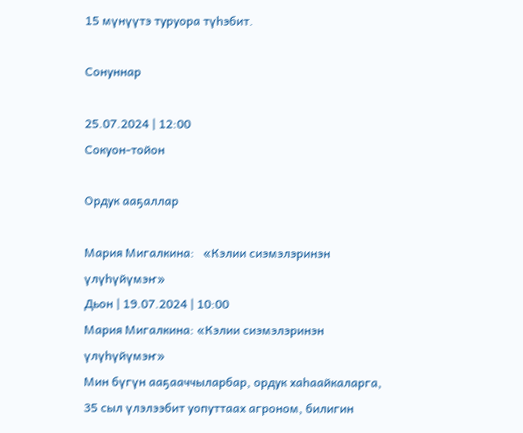15 мүнүүтэ туруора түһэбит.

Сонуннар

25.07.2024 | 12:00
Сокуон-тойон

Ордук ааҕаллар

Мария Мигалкина:   «Кэлии сиэмэлэринэн үлүһүйүмэҥ»
Дьон | 19.07.2024 | 10:00
Мария Мигалкина: «Кэлии сиэмэлэринэн үлүһүйүмэҥ»
Мин бүгүн ааҕааччыларбар, ордук хаһаайкаларга, 35 сыл үлэлээбит уопуттаах агроном, билигин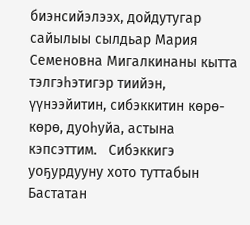биэнсийэлээх, дойдутугар сайылыы сылдьар Мария Семеновна Мигалкинаны кытта тэлгэһэтигэр тиийэн, үүнээйитин, сибэккитин көрө-көрө, дуоһуйа, астына кэпсэттим.   Сибэккигэ уоҕурдууну хото туттабын Бастатан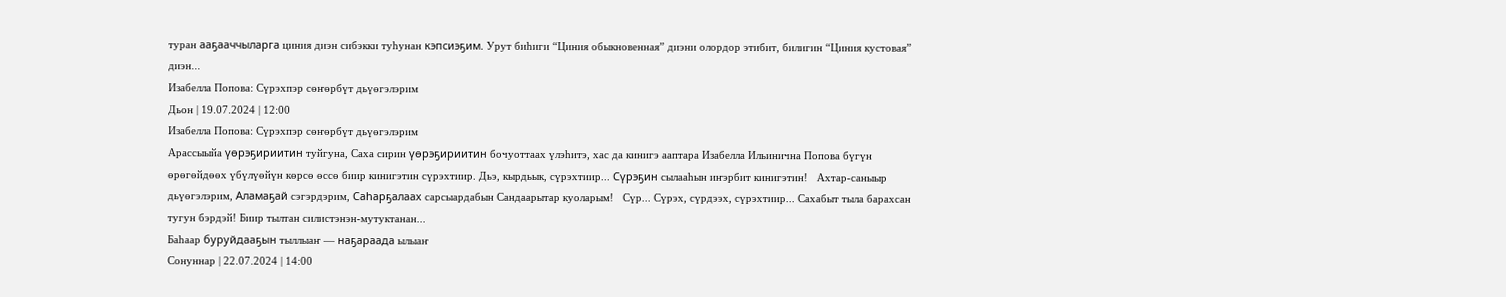туран ааҕааччыларга циния диэн сибэкки туһунан кэпсиэҕим. Урут биһиги “Циния обыкновенная” диэни олордор этибит, билигин “Циния кустовая” диэн...
Изабелла Попова: Сүрэхпэр сөҥөрбүт дьүөгэлэрим
Дьон | 19.07.2024 | 12:00
Изабелла Попова: Сүрэхпэр сөҥөрбүт дьүөгэлэрим
Арассыыйа үөрэҕириитин туйгуна, Саха сирин үөрэҕириитин бочуоттаах үлэһитэ, хас да кинигэ ааптара Изабелла Ильинична Попова бүгүн өрөгөйдөөх үбүлүөйүн көрсө өссө биир кинигэтин сүрэхтиир. Дьэ, кырдьык, сүрэхтиир... Сүрэҕин сылааһын иҥэрбит кинигэтин!   Ахтар-саныыр дьүөгэлэрим, Аламаҕай сэгэрдэрим, Саһарҕалаах сарсыардабын Сандаарытар куоларым!   Сүр... Сүрэх, сүрдээх, сүрэхтиир... Сахабыт тыла барахсан тугун бэрдэй! Биир тылтан силистэнэн-мутуктанан...
Баһаар буруйдааҕын тыллыаҥ — наҕараада ылыаҥ
Сонуннар | 22.07.2024 | 14:00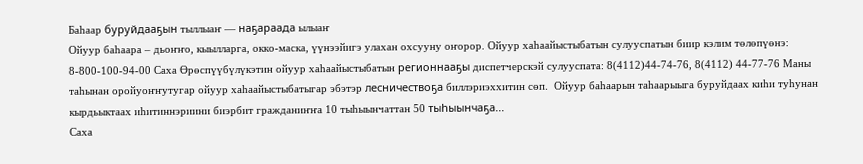Баһаар буруйдааҕын тыллыаҥ — наҕараада ылыаҥ
Ойуур баһаара – дьоҥҥо, кыылларга, окко-маска, үүнээйигэ улахан охсууну оҥорор. Ойуур хаһаайыстыбатын сулууспатын биир кэлим төлөпүөнэ: 8-800-100-94-00 Саха Өрөспүүбүлүкэтин ойуур хаһаайыстыбатын регионнааҕы диспетчерскэй сулууспата: 8(4112)44-74-76, 8(4112) 44-77-76 Маны таһынан оройуоҥҥутугар ойуур хаһаайыстыбатыгар эбэтэр лесничествоҕа биллэриэххитин сөп.  Ойуур баһаарын таһаарыыга буруйдаах киһи туһунан кырдьыктаах иһитиннэриини биэрбит гражданиҥҥа 10 тыһыынчаттан 50 тыһыынчаҕа...
Саха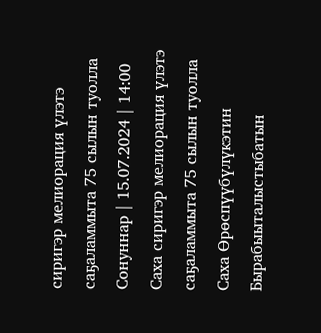сиригэр мелиорация үлэтэ саҕаламмыта 75 сылын туолла
Сонуннар | 15.07.2024 | 14:00
Саха сиригэр мелиорация үлэтэ саҕаламмыта 75 сылын туолла
Саха Өрөспүүбүлүкэтин Бырабыыталыстыбатын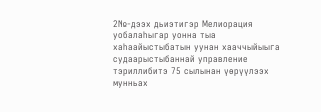2№-дээх дьиэтигэр Мелиорация уобалаһыгар уонна тыа хаһаайыстыбатын уунан хааччыйыыга судаарыстыбаннай управление тэриллибитэ 75 сылынан үөрүүлээх мунньах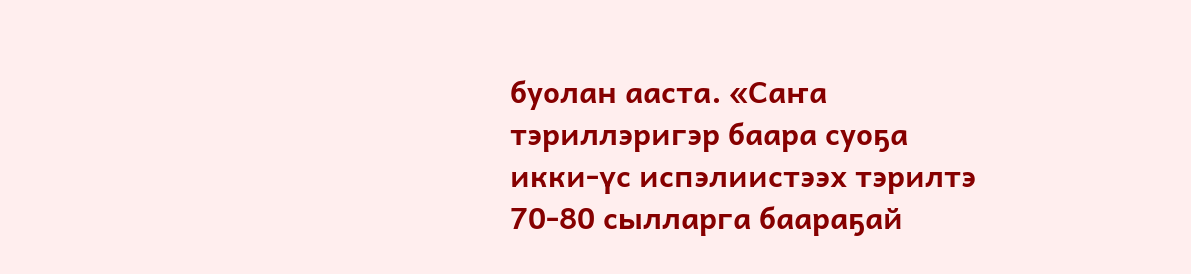буолан ааста. «Саҥа тэриллэригэр баара суоҕа икки-үс испэлиистээх тэрилтэ 70-80 сылларга баараҕай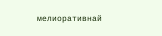мелиоративнай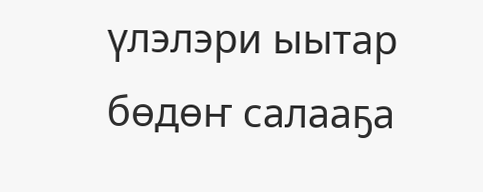үлэлэри ыытар бөдөҥ салааҕа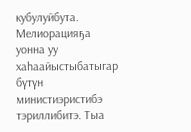кубулуйбута. Мелиорацияҕа уонна уу хаһаайыстыбатыгар бүтүн министиэристибэ тэриллибитэ. Тыа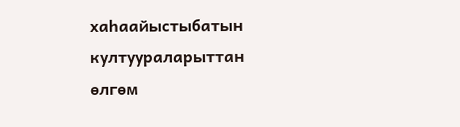хаһаайыстыбатын култуураларыттан өлгөм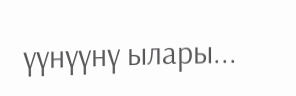үүнүүнү ылары...